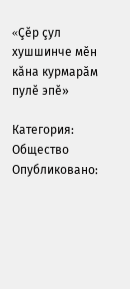«Çĕр çул хушшинче мĕн кăна курмарăм пулĕ эпĕ»

Категория: Общество Опубликовано: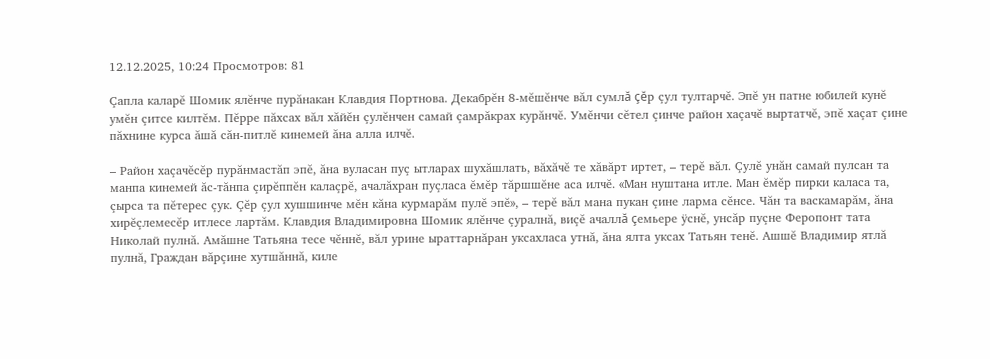12.12.2025, 10:24 Просмотров: 81

Çапла каларĕ Шомик ялĕнче пурăнакан Клавдия Портнова. Декабрĕн 8-мĕшĕнче вăл сумлă çĕр çул тултарчĕ. Эпĕ ун патне юбилей кунĕ умĕн çитсе килтĕм. Пĕрре пăхсах вăл хăйĕн çулĕнчен самай çамрăкрах курăнчĕ. Умĕнчи сĕтел çинче район хаçачĕ выртатчĕ, эпĕ хаçат çине пăхнине курса ăшă сăн-питлĕ кинемей ăна алла илчĕ.

– Район хаçачĕсĕр пурăнмастăп эпĕ, ăна вуласан пуç ытларах шухăшлать, вăхăчĕ те хăвăрт иртет, – терĕ вăл. Çулĕ унăн самай пулсан та манпа кинемей ăс-тăнпа çирĕппĕн калаçрĕ, ачалăхран пуçласа ĕмĕр тăршшĕне аса илчĕ. «Ман нуштана итле. Ман ĕмĕр пирки каласа та, çырса та пĕтерес çук. Çĕр çул хушшинче мĕн кăна курмарăм пулĕ эпĕ», – терĕ вăл мана пукан çине ларма сĕнсе. Чăн та васкамарăм, ăна хирĕçлемесĕр итлесе лартăм. Клавдия Владимировна Шомик ялĕнче çуралнă, виçĕ ачаллă çемьере ÿснĕ, унсăр пуçне Феропонт тата Николай пулнă. Амăшне Татьяна тесе чĕннĕ, вăл урине ыраттарнăран уксахласа утнă, ăна ялта уксах Татьян тенĕ. Ашшĕ Владимир ятлă пулнă, Граждан вăрçине хутшăннă, киле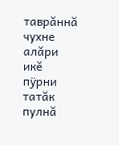таврăннă чухне алăри икĕ пÿрни татăк пулнă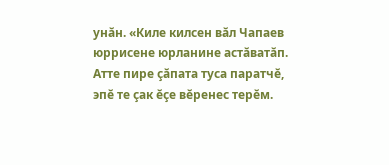унăн. «Киле килсен вăл Чапаев юррисене юрланине астăватăп. Атте пире çăпата туса паратчĕ, эпĕ те çак ĕçе вĕренес терĕм.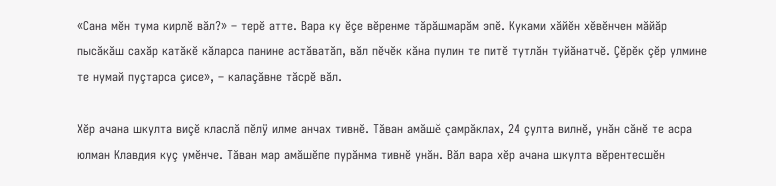«Сана мĕн тума кирлĕ вăл?» – терĕ атте. Вара ку ĕçе вĕренме тăрăшмарăм эпĕ. Куками хăйĕн хĕвĕнчен мăйăр пысăкăш сахăр катăкĕ кăларса панине астăватăп, вăл пĕчĕк кăна пулин те питĕ тутлăн туйăнатчĕ. Çĕрĕк çĕр улмине те нумай пуçтарса çисе», – калаçăвне тăсрĕ вăл.

Хĕр ачана шкулта виçĕ класлă пĕлÿ илме анчах тивнĕ. Тăван амăшĕ çамрăклах, 24 çулта вилнĕ, унăн сăнĕ те асра юлман Клавдия куç умĕнче. Тăван мар амăшĕпе пурăнма тивнĕ унăн. Вăл вара хĕр ачана шкулта вĕрентесшĕн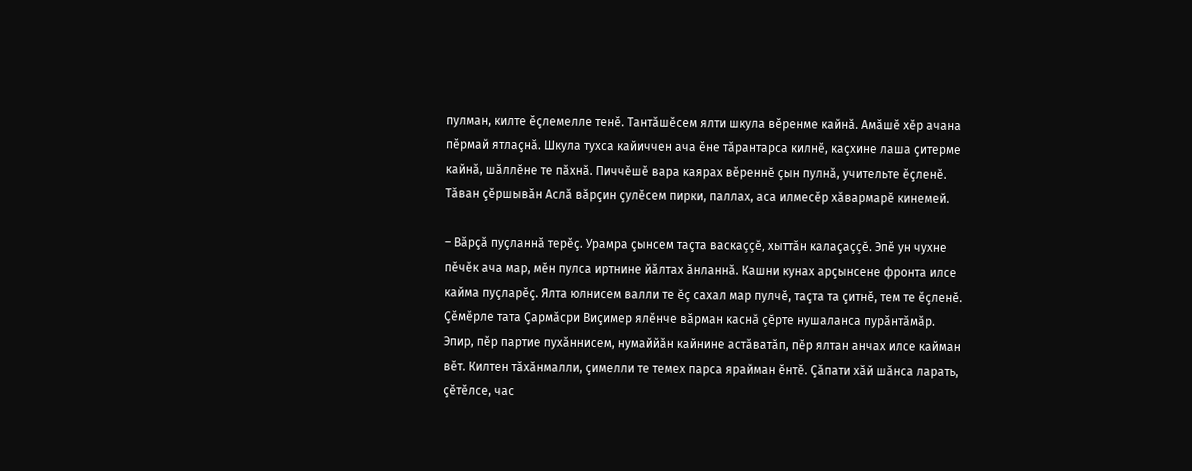пулман, килте ĕçлемелле тенĕ. Тантăшĕсем ялти шкула вĕренме кайнă. Амăшĕ хĕр ачана пĕрмай ятлаçнă. Шкула тухса кайиччен ача ĕне тăрантарса килнĕ, каçхине лаша çитерме кайнă, шăллĕне те пăхнă. Пиччĕшĕ вара каярах вĕреннĕ çын пулнă, учительте ĕçленĕ. Тăван çĕршывăн Аслă вăрçин çулĕсем пирки, паллах, аса илмесĕр хăвармарĕ кинемей.

– Вăрçă пуçланнă терĕç. Урамра çынсем таçта васкаççĕ, хыттăн калаçаççĕ. Эпĕ ун чухне пĕчĕк ача мар, мĕн пулса иртнине йăлтах ăнланнă. Кашни кунах арçынсене фронта илсе кайма пуçларĕç. Ялта юлнисем валли те ĕç сахал мар пулчĕ, таçта та çитнĕ, тем те ĕçленĕ. Çĕмĕрле тата Çармăсри Виçимер ялĕнче вăрман каснă çĕрте нушаланса пурăнтăмăр. Эпир, пĕр партие пухăннисем, нумаййăн кайнине астăватăп, пĕр ялтан анчах илсе кайман вĕт. Килтен тăхăнмалли, çимелли те темех парса ярайман ĕнтĕ. Çăпати хăй шăнса ларать, çĕтĕлсе, час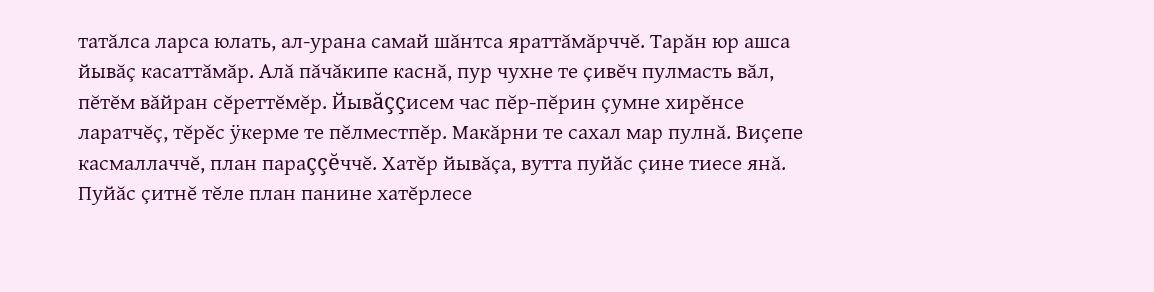татăлса ларса юлать, ал-урана самай шăнтса яраттăмăрччĕ. Тарăн юр ашса йывăç касаттăмăр. Алă пăчăкипе каснă, пур чухне те çивĕч пулмасть вăл, пĕтĕм вăйран сĕреттĕмĕр. Йывăççисем час пĕр-пĕрин çумне хирĕнсе ларатчĕç, тĕрĕс ÿкерме те пĕлместпĕр. Макăрни те сахал мар пулнă. Виçепе касмаллаччĕ, план параççĕччĕ. Хатĕр йывăçа, вутта пуйăс çине тиесе янă. Пуйăс çитнĕ тĕле план панине хатĕрлесе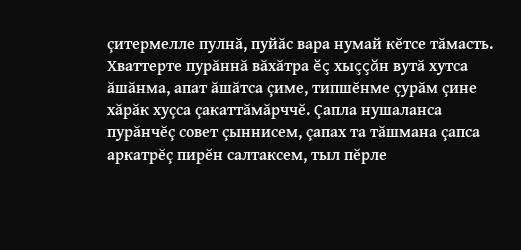çитермелле пулнă, пуйăс вара нумай кĕтсе тăмасть. Хваттерте пурăннă вăхăтра ĕç хыççăн вутă хутса ăшăнма, апат ăшăтса çиме, типшĕнме çурăм çине хăрăк хуçса çакаттăмăрччĕ. Çапла нушаланса пурăнчĕç совет çыннисем, çапах та тăшмана çапса аркатрĕç пирĕн салтаксем, тыл пĕрле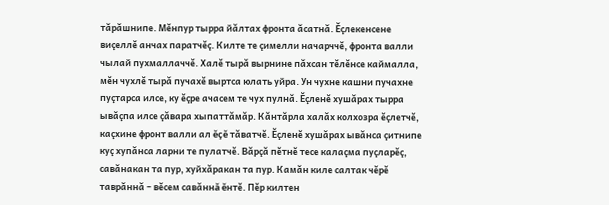тăрăшнипе. Мĕнпур тырра йăлтах фронта ăсатнă. Ĕçлекенсене виçеллĕ анчах паратчĕç. Килте те çимелли начарччĕ, фронта валли чылай пухмаллаччĕ. Халĕ тырă вырнине пăхсан тĕлĕнсе каймалла, мĕн чухлĕ тырă пучахĕ выртса юлать уйра. Ун чухне кашни пучахне пуçтарса илсе, ку ĕçре ачасем те чух пулнă. Ĕçленĕ хушăрах тырра ывăçпа илсе çăвара хыпаттăмăр. Кăнтăрла халăх колхозра ĕçлетчĕ, каçхине фронт валли ал ĕçĕ тăватчĕ. Ĕçленĕ хушăрах ывăнса çитнипе куç хупăнса ларни те пулатчĕ. Вăрçă пĕтнĕ тесе калаçма пуçларĕç, савăнакан та пур, хуйхăракан та пур. Камăн киле салтак чĕрĕ таврăннă – вĕсем савăннă ĕнтĕ. Пĕр килтен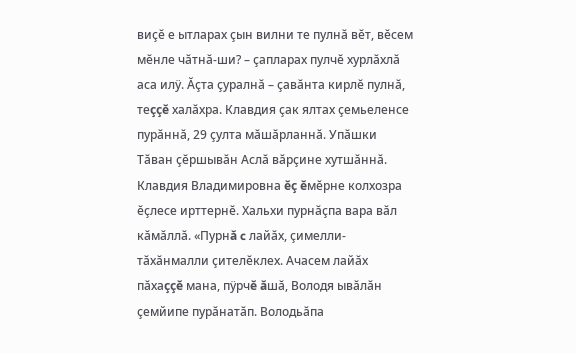виçĕ е ытларах çын вилни те пулнă вĕт, вĕсем мĕнле чăтнă-ши? – çапларах пулчĕ хурлăхлă аса илÿ. Ăçта çуралнă – çавăнта кирлĕ пулнă, теççĕ халăхра. Клавдия çак ялтах çемьеленсе пурăннă, 29 çулта мăшăрланнă. Упăшки Тăван çĕршывăн Аслă вăрçине хутшăннă. Клавдия Владимировна ĕç ĕмĕрне колхозра ĕçлесе ирттернĕ. Хальхи пурнăçпа вара вăл кăмăллă. «Пурнă c лайăх, çимелли-тăхăнмалли çителĕклех. Ачасем лайăх пăхаççĕ мана, пÿрчĕ ăшă, Володя ывăлăн çемйипе пурăнатăп. Володьăпа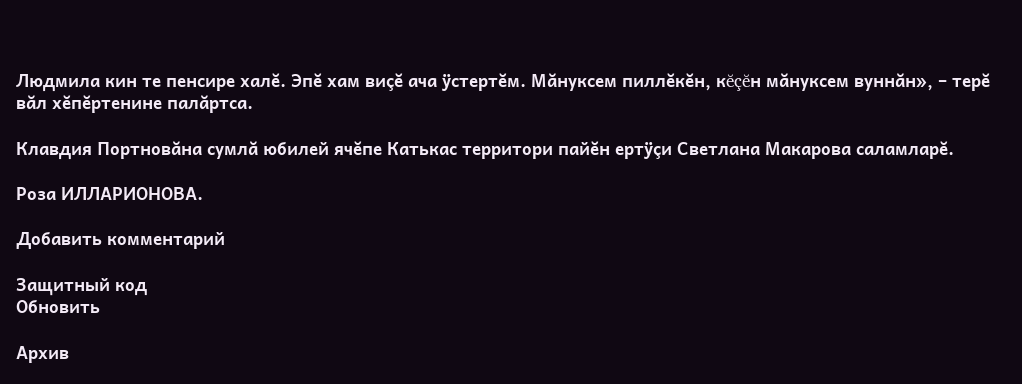Людмила кин те пенсире халĕ. Эпĕ хам виçĕ ача ÿстертĕм. Мăнуксем пиллĕкĕн, кĕçĕн мăнуксем вуннăн», – терĕ вăл хĕпĕртенине палăртса.

Клавдия Портновăна сумлă юбилей ячĕпе Катькас территори пайĕн ертÿçи Светлана Макарова саламларĕ.

Роза ИЛЛАРИОНОВА.

Добавить комментарий

Защитный код
Обновить

Архив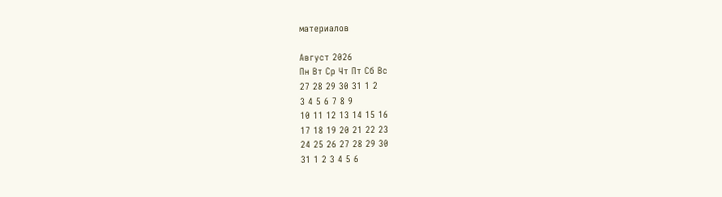материалов

Август 2026
Пн Вт Ср Чт Пт Сб Вс
27 28 29 30 31 1 2
3 4 5 6 7 8 9
10 11 12 13 14 15 16
17 18 19 20 21 22 23
24 25 26 27 28 29 30
31 1 2 3 4 5 6